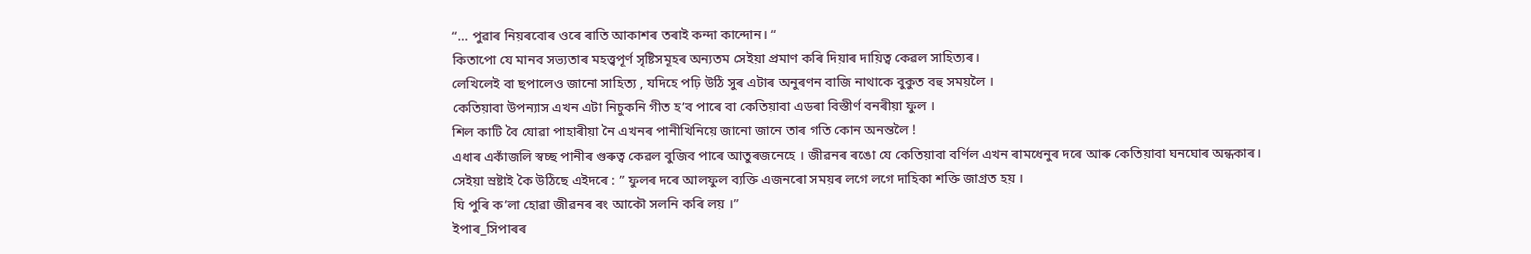“… পুৱাৰ নিয়ৰবোৰ ওৰে ৰাতি আকাশৰ তৰাই কন্দা কান্দোন। “
কিতাপো যে মানব সভ্যতাৰ মহত্ত্বপূৰ্ণ সৃষ্টিসমূহৰ অন্যতম সেইয়া প্ৰমাণ কৰি দিয়াৰ দায়িত্ব কেৱল সাহিত্যৰ।
লেখিলেই বা ছপালেও জানো সাহিত্য , যদিহে পঢ়ি উঠি সুৰ এটাৰ অনুৰণন বাজি নাথাকে বুকুত বহু সময়লৈ ।
কেতিয়াবা উপন্যাস এখন এটা নিচুকনি গীত হ’ব পাৰে বা কেতিয়াবা এডৰা বিস্তীৰ্ণ বনৰীয়া ফুল ।
শিল কাটি বৈ যোৱা পাহাৰীয়া নৈ এখনৰ পানীখিনিয়ে জানো জানে তাৰ গতি কোন অনন্তলৈ !
এধাৰ একাঁজলি স্বচ্ছ পানীৰ গুৰুত্ব কেৱল বুজিব পাৰে আতুৰজনেহে । জীৱনৰ ৰঙো যে কেতিয়াবা বৰ্ণিল এখন ৰামধেনুৰ দৰে আৰু কেতিয়াবা ঘনঘোৰ অন্ধকাৰ।
সেইয়া স্ৰষ্টাই কৈ উঠিছে এইদৰে : ” ফুলৰ দৰে আলফুল ব্যক্তি এজনৰো সময়ৰ লগে লগে দাহিকা শক্তি জাগ্ৰত হয় ।
যি পুৰি ক’লা হোৱা জীৱনৰ ৰং আকৌ সলনি কৰি লয় ।”
ইপাৰ_সিপাৰৰ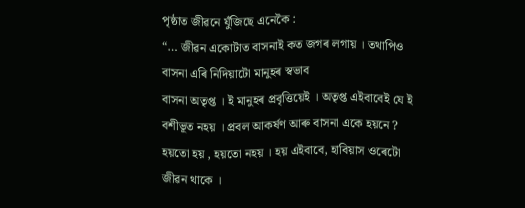পৃষ্ঠাত জীৱনে যুঁজিছে এনেকৈ :
“… জীৱন একোটাত বাসনাই কত জগৰ লগায় । তথাপিও বাসনা এৰি নিদিয়াটো মানুহৰ স্বভাব
বাসনা অতৃপ্ত । ই মানুহৰ প্ৰবৃত্তিয়েই । অতৃপ্ত এইবাবেই যে ই বশীভূত নহয় । প্ৰবল আকৰ্ষণ আৰু বাসনা একে হয়নে ? হয়তো হয় , হয়তো নহয় । হয় এইবাবে, হাবিয়াস ওৰেটো জীৱন থাকে ।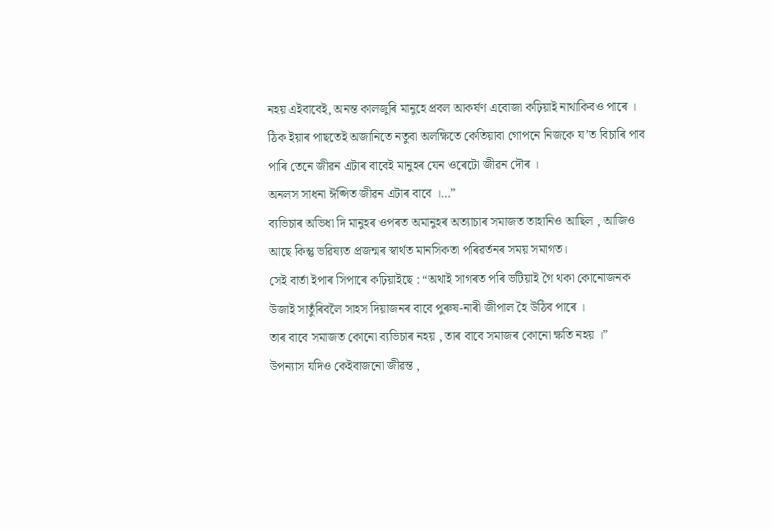নহয় এইবাবেই, অনন্ত কালজুৰি মানুহে প্ৰবল আকৰ্ষণ এবোজা কঢ়িয়াই নাথাকিবও পাৰে । ঠিক ইয়াৰ পাছতেই অজানিতে নতুবা অলক্ষিতে কেতিয়াবা গোপনে নিজকে য’ত বিচাৰি পাব পাৰি তেনে জীৱন এটাৰ বাবেই মানুহৰ যেন ওৰেটো জীৱন দৌৰ ।
অনলস সাধনা ঈপ্সিত জীৱন এটাৰ বাবে ।…”
ব্যভিচাৰ অভিধা দি মানুহৰ ওপৰত অমানুহৰ অত্যাচাৰ সমাজত তাহানিও আছিল , আজিও আছে কিন্তু ভৱিষ্যত প্ৰজন্মৰ স্বাৰ্থত মানসিকতা পৰিৱৰ্তনৰ সময় সমাগত।
সেই বাৰ্তা ইপাৰ সিপাৰে কঢ়িয়াইছে : “অথাই সাগৰত পৰি ভটিয়াই গৈ থকা কোনোজনক উজাই সাতুঁৰিবলৈ সাহস দিয়াজনৰ বাবে পুৰুষ-নাৰী জীপাল হৈ উঠিব পাৰে ।
তাৰ বাবে সমাজত কোনো ব্যভিচাৰ নহয় , তাৰ বাবে সমাজৰ কোনো ক্ষতি নহয় ।”
উপন্যাস যদিও কেইবাজনো জীৱন্ত ,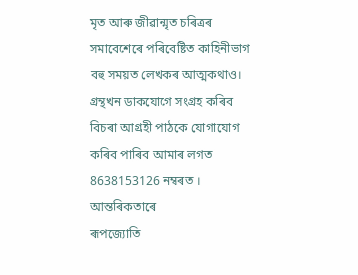মৃত আৰু জীৱান্মৃত চৰিত্ৰৰ সমাবেশেৰে পৰিবেষ্টিত কাহিনীভাগ বহু সময়ত লেখকৰ আত্মকথাও।
গ্ৰন্থখন ডাকযোগে সংগ্ৰহ কৰিব বিচৰা আগ্ৰহী পাঠকে যোগাযোগ কৰিব পাৰিব আমাৰ লগত 8638153126 নম্বৰত ।
আন্তৰিকতাৰে
ৰূপজ্যোতি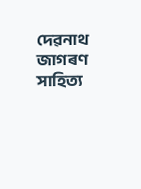দেৱনাথ
জাগৰণ সাহিত্য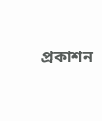প্ৰকাশন